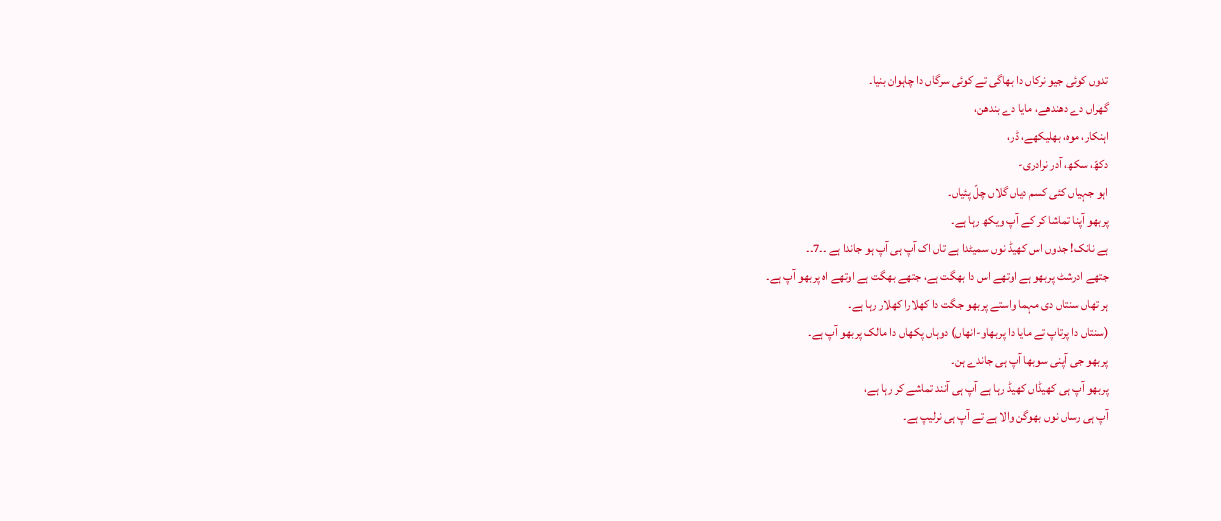تدوں کوئی جیو نرکاں دا بھاگی تے کوئی سرگاں دا چاہوان بنیا۔
گھراں دے دھندھے، مایا دے بندھن،
اہنکار، موہ، بھلیکھے، ڈر،
دکھّ، سکھ، آدر نرادری-
اہو جہیاں کئی کسم دیاں گلاں چلّ پئیاں۔
پربھو آپنا تماشا کر کے آپ ویکھ رہا ہے۔
ہے نانک! جدوں اس کھیڈ نوں سمیٹدا ہے تاں اک آپ ہی آپ ہو جاندا ہے ۔۔7۔۔
جتھے ادرشٹ پربھو ہے اوتھے اس دا بھگت ہے، جتھے بھگت ہے اوتھے اہ پربھو آپ ہے۔
ہر تھاں سنتاں دی مہما واستے پربھو جگت دا کھلارا کھلار رہا ہے۔
(سنتاں دا پرتاپ تے مایا دا پربھاو-انھاں) دوہاں پکھاں دا مالک پربھو آپ ہے۔
پربھو جی آپنی سوبھا آپ ہی جاندے ہن۔
پربھو آپ ہی کھیڈاں کھیڈ رہا ہے آپ ہی آنند تماشے کر رہا ہے،
آپ ہی رساں نوں بھوگن والا ہے تے آپ ہی نرلیپ ہے۔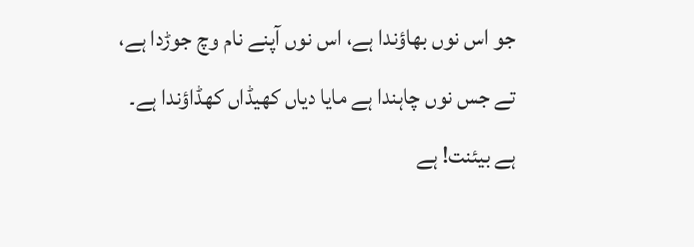جو اس نوں بھاؤندا ہے، اس نوں آپنے نام وچ جوڑدا ہے،
تے جس نوں چاہندا ہے مایا دیاں کھیڈاں کھڈاؤندا ہے۔
ہے بیئنت! ہے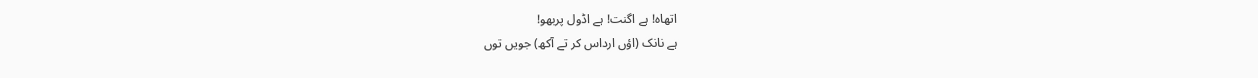اتھاہ! ہے اگنت! ہے اڈول پربھو!
ہے نانک (اؤں ارداس کر تے آکھ) جویں توں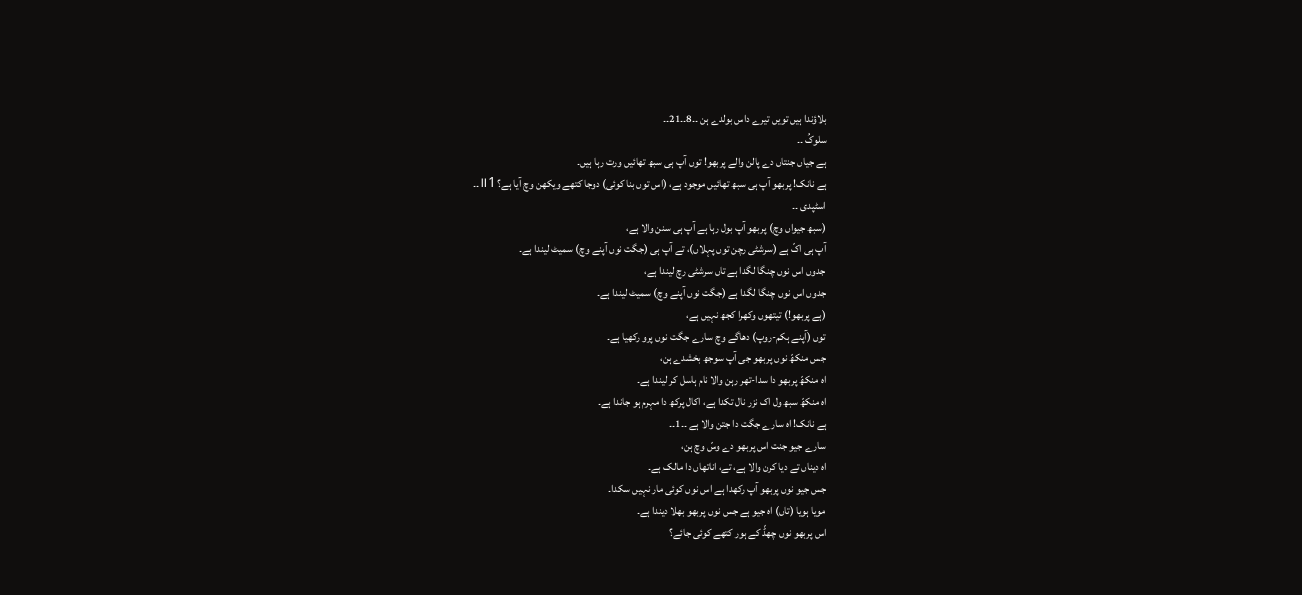بلاؤندا ہیں تویں تیرے داس بولدے ہن ۔۔8۔۔21۔۔
سلوکُ ۔۔
ہے جیاں جنتاں دے پالن والے پربھو! توں آپ ہی سبھ تھائیں ورت رہا ہیں۔
ہے نانک! پربھو آپ ہی سبھ تھائیں موجود ہے، (اس توں بنا کوئی) دوجا کتھے ویکھن وچ آیا ہے؟ ॥1۔۔
اسٹپدی ۔۔
(سبھ جیواں وچ) پربھو آپ بول رہا ہے آپ ہی سنن والا ہے،
آپ ہی اکّ ہے (سرشٹی رچن توں پہلاں)، تے آپ ہی (جگت نوں آپنے وچ) سمیٹ لیندا ہے۔
جدوں اس نوں چنگا لگدا ہے تاں سرشٹی رچ لیندا ہے،
جدوں اس نوں چنگا لگدا ہے (جگت نوں آپنے وچ) سمیٹ لیندا ہے۔
(ہے پربھو!) تیتھوں وکھرا کجھ نہیں ہے،
توں (آپنے ہکم-روپ) دھاگے وچ سارے جگت نوں پرو رکھیا ہے۔
جس منکھّ نوں پربھو جی آپ سوجھ بخشدے ہن،
اہ منکھّ پربھو دا سدا-تھر رہن والا نام ہاسل کر لیندا ہے۔
اہ منکھّ سبھ ول اک نزر نال تکدا ہے، اکال پرکھ دا مہرم ہو جاندا ہے۔
ہے نانک! اہ سارے جگت دا جتن والا ہے ۔۔1۔۔
سارے جیو جنت اس پربھو دے وسّ وچ ہن،
اہ دیناں تے دیا کرن والا ہے، تے، اناتھاں دا مالک ہے۔
جس جیو نوں پربھو آپ رکھدا ہے اس نوں کوئی مار نہیں سکدا۔
مویا ہویا (تاں) اہ جیو ہے جس نوں پربھو بھلا دیندا ہے۔
اس پربھو نوں چھڈّ کے ہور کتھے کوئی جائے؟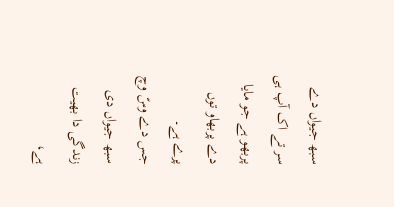سبھ جیواں دے سر تے اک آپ ہی پربھو ہے جو مایا دے پربھاو توں پرے ہے۔
جس دے وسّ وچ سبھ جیواں دی زندگی دا بھیت ہے،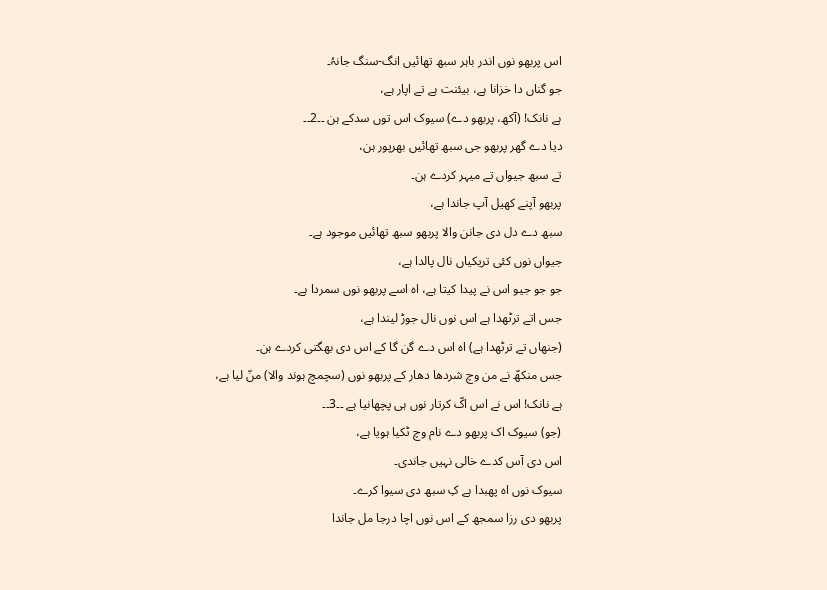اس پربھو نوں اندر باہر سبھ تھائیں انگ-سنگ جانہُ۔
جو گناں دا خزانا ہے، بیئنت ہے تے اپار ہے،
ہے نانک! (آکھ، پربھو دے) سیوک اس توں سدکے ہن ۔۔2۔۔
دیا دے گھر پربھو جی سبھ تھائیں بھرپور ہن،
تے سبھ جیواں تے میہر کردے ہن۔
پربھو آپنے کھیل آپ جاندا ہے،
سبھ دے دل دی جانن والا پربھو سبھ تھائیں موجود ہے۔
جیواں نوں کئی تریکیاں نال پالدا ہے،
جو جو جیو اس نے پیدا کیتا ہے، اہ اسے پربھو نوں سمردا ہے۔
جس اتے ترٹھدا ہے اس نوں نال جوڑ لیندا ہے،
(جنھاں تے ترٹھدا ہے) اہ اس دے گن گا کے اس دی بھگتی کردے ہن۔
جس منکھّ نے من وچ شردھا دھار کے پربھو نوں (سچمچ ہوند والا) منّ لیا ہے،
ہے نانک! اس نے اس اکّ کرتار نوں ہی پچھانیا ہے ۔۔3۔۔
(جو) سیوک اک پربھو دے نام وچ ٹکیا ہویا ہے،
اس دی آس کدے خالی نہیں جاندی۔
سیوک نوں اہ پھبدا ہے کِ سبھ دی سیوا کرے۔
پربھو دی رزا سمجھ کے اس نوں اچا درجا مل جاندا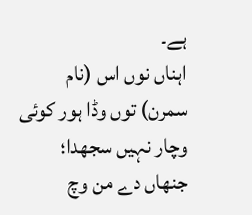ہے۔
اہناں نوں اس (نام سمرن) توں وڈا ہور کوئی وچار نہیں سجھدا؛
جنھاں دے من وچ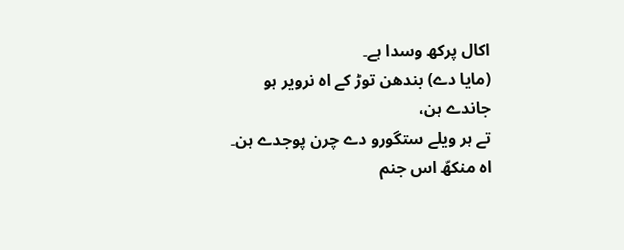اکال پرکھ وسدا ہے۔
(مایا دے) بندھن توڑ کے اہ نرویر ہو جاندے ہن،
تے ہر ویلے ستگورو دے چرن پوجدے ہن۔
اہ منکھّ اس جنم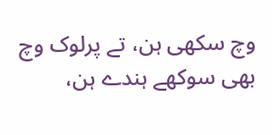وچ سکھی ہن، تے پرلوک وچ بھی سوکھے ہندے ہن،